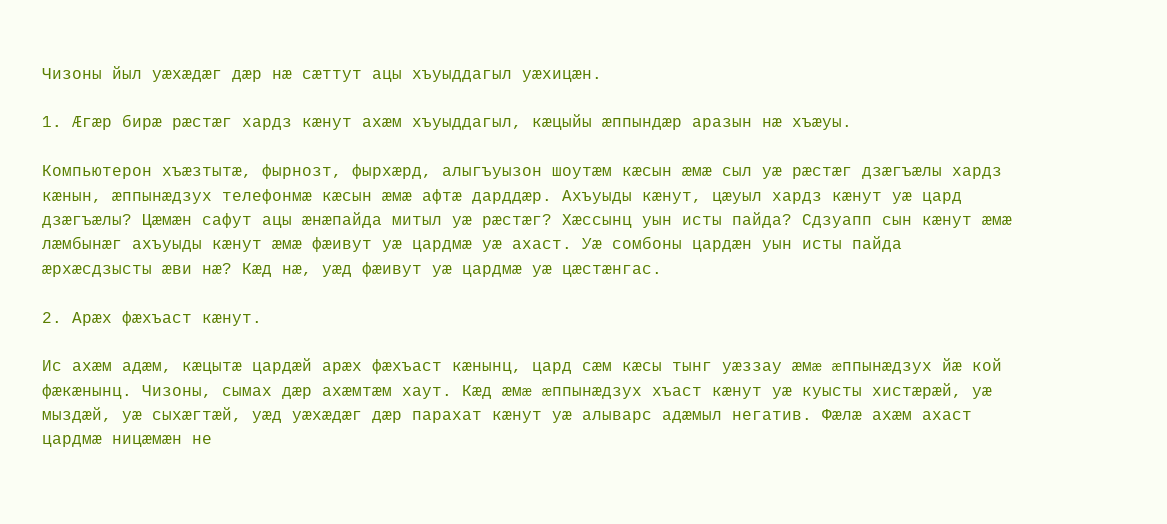Чизоны йыл уæхæдæг дæр нæ сæттут ацы хъуыддагыл уæхицæн.

1. Æгæр бирæ рæстæг хардз кæнут ахæм хъуыддагыл, кæцыйы æппындæр аразын нæ хъæуы.

Компьютерон хъæзтытæ, фырнозт, фырхæрд, алыгъуызон шоутæм кæсын æмæ сыл уæ рæстæг дзæгъæлы хардз кæнын, æппынæдзух телефонмæ кæсын æмæ афтæ дарддæр. Ахъуыды кæнут, цæуыл хардз кæнут уæ цард дзæгъæлы? Цæмæн сафут ацы æнæпайда митыл уæ рæстæг? Хæссынц уын исты пайда? Сдзуапп сын кæнут æмæ лæмбынæг ахъуыды кæнут æмæ фæивут уæ цардмæ уæ ахаст. Уæ сомбоны цардæн уын исты пайда æрхæсдзысты æви нæ? Кæд нæ, уæд фæивут уæ цардмæ уæ цæстæнгас.

2. Арæх фæхъаст кæнут.

Ис ахæм адæм, кæцытæ цардæй арæх фæхъаст кæнынц, цард сæм кæсы тынг уæззау æмæ æппынæдзух йæ кой фæкæнынц. Чизоны, сымах дæр ахæмтæм хаут. Кæд æмæ æппынæдзух хъаст кæнут уæ куысты хистæрæй, уæ мыздæй, уæ сыхæгтæй, уæд уæхæдæг дæр парахат кæнут уæ алыварс адæмыл негатив. Фæлæ ахæм ахаст цардмæ ницæмæн не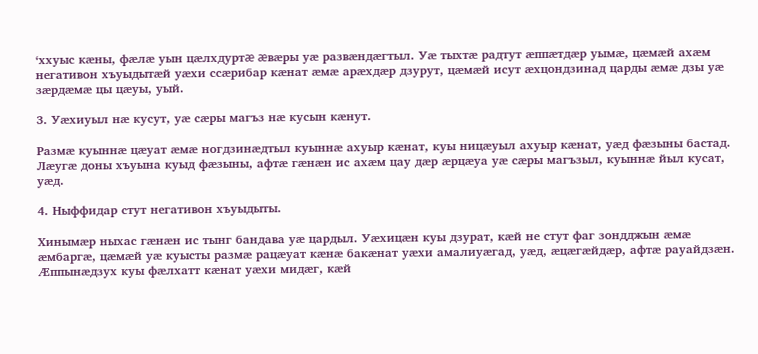‘ххуыс кæны, фæлæ уын цæлхдуртæ æвæры уæ развæндæгтыл. Уæ тыхтæ радтут æппæтдæр уымæ, цæмæй ахæм негативон хъуыдытæй уæхи ссæрибар кæнат æмæ арæхдæр дзурут, цæмæй исут æхцондзинад царды æмæ дзы уæ зæрдæмæ цы цæуы, уый.

3. Уæхиуыл нæ кусут, уæ сæры магъз нæ кусын кæнут.

Размæ куыннæ цæуат æмæ ногдзинæдтыл куыннæ ахуыр кæнат, куы ницæуыл ахуыр кæнат, уæд фæзыны бастад. Лæугæ доны хъуына куыд фæзыны, афтæ гæнæн ис ахæм цау дæр æрцæуа уæ сæры магъзыл, куыннæ йыл кусат, уæд.

4. Ныффидар стут негативон хъуыдыты.

Хинымæр ныхас гæнæн ис тынг бандава уæ цардыл. Уæхицæн куы дзурат, кæй не стут фаг зондджын æмæ æмбаргæ, цæмæй уæ куысты размæ рацæуат кæнæ бакæнат уæхи амалиуæгад, уæд, æцæгæйдæр, афтæ рауайдзæн. Æппынæдзух куы фæлхатт кæнат уæхи мидæг, кæй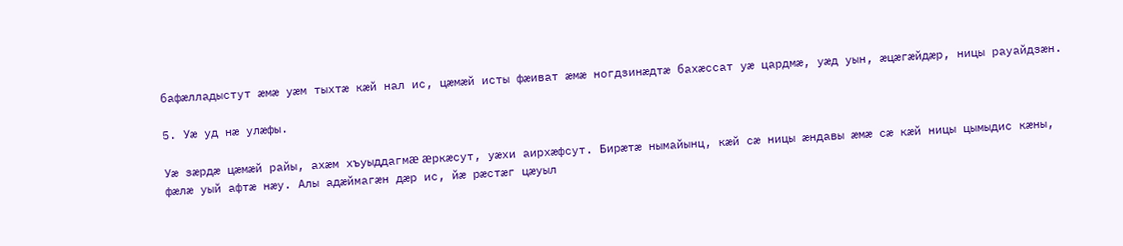бафæлладыстут æмæ уæм тыхтæ кæй нал ис, цæмæй исты фæиват æмæ ногдзинæдтæ бахæссат уæ цардмæ, уæд уын, æцæгæйдæр, ницы рауайдзæн.

5. Уæ уд нæ улæфы.

Уæ зæрдæ цæмæй райы, ахæм хъуыддагмæ æркæсут, уæхи аирхæфсут. Бирæтæ нымайынц, кæй сæ ницы æндавы æмæ сæ кæй ницы цымыдис кæны, фæлæ уый афтæ нæу. Алы адæймагæн дæр ис, йæ рæстæг цæуыл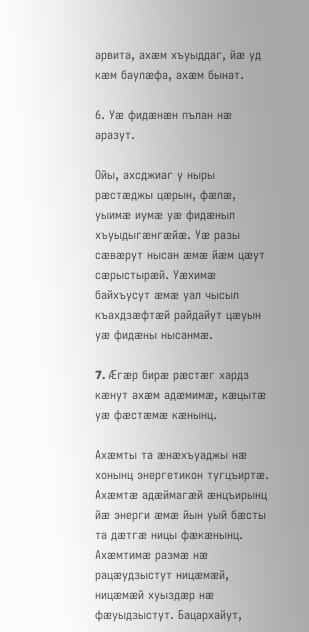арвита, ахæм хъуыддаг, йæ уд кæм баулæфа, ахæм бынат.

6. Уæ фидæнæн пълан нæ аразут.

Ойы, ахсджиаг у ныры рæстæджы цæрын, фæлæ, уыимæ иумæ уæ фидæныл хъуыдыгæнгæйæ. Уæ разы сæвæрут нысан æмæ йæм цæут сæрыстырæй. Уæхимæ байхъусут æмæ уал чысыл къахдзæфтæй райдайут цæуын уæ фидæны нысанмæ.

7. Æгæр бирæ рæстæг хардз кæнут ахæм адæмимæ, кæцытæ уæ фæстæмæ кæнынц.

Ахæмты та æнæхъуаджы нæ хонынц энергетикон тугцъиртæ. Ахæмтæ адæймагæй æнцъирынц йæ энерги æмæ йын уый бæсты та дæтгæ ницы фæкæнынц. Ахæмтимæ размæ нæ рацæудзыстут ницæмæй, ницæмæй хуыздæр нæ фæуыдзыстут. Бацархайут,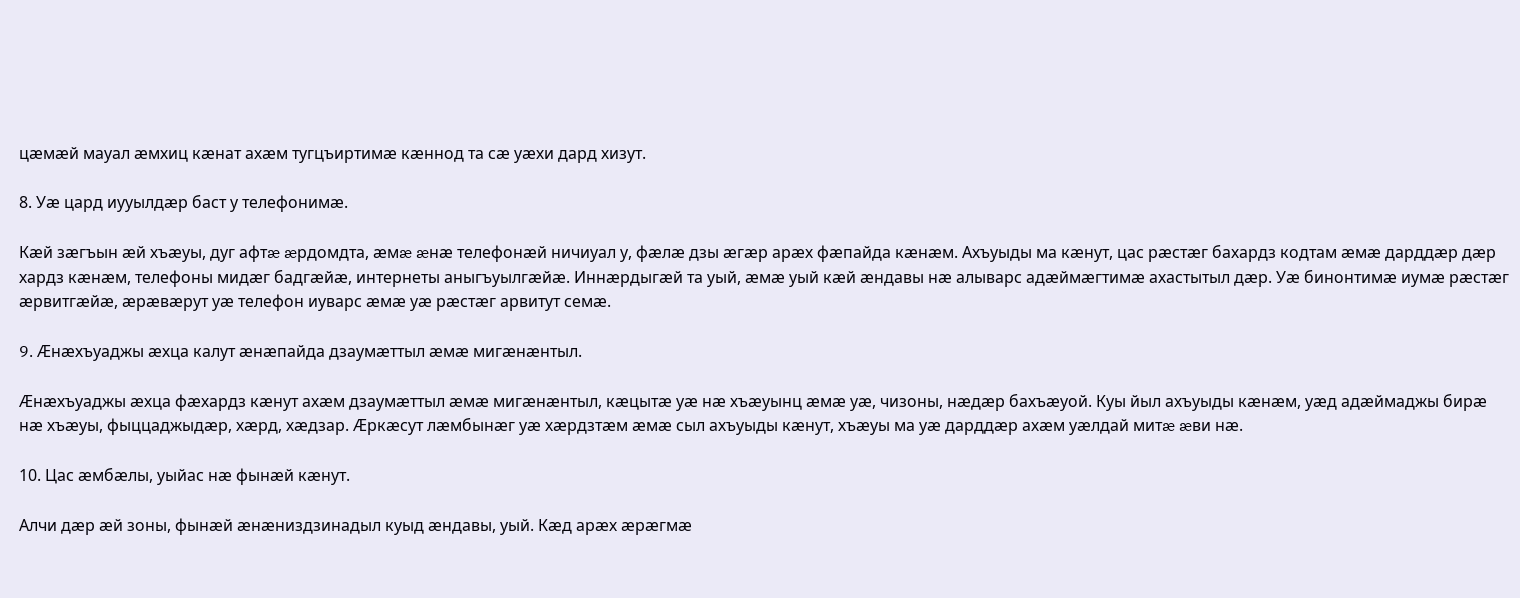цæмæй мауал æмхиц кæнат ахæм тугцъиртимæ кæннод та сæ уæхи дард хизут.

8. Уæ цард иууылдæр баст у телефонимæ.

Кæй зæгъын æй хъæуы, дуг афтæ æрдомдта, æмæ æнæ телефонæй ничиуал у, фæлæ дзы æгæр арæх фæпайда кæнæм. Ахъуыды ма кæнут, цас рæстæг бахардз кодтам æмæ дарддæр дæр хардз кæнæм, телефоны мидæг бадгæйæ, интернеты аныгъуылгæйæ. Иннæрдыгæй та уый, æмæ уый кæй æндавы нæ алыварс адæймæгтимæ ахастытыл дæр. Уæ бинонтимæ иумæ рæстæг æрвитгæйæ, æрæвæрут уæ телефон иуварс æмæ уæ рæстæг арвитут семæ.

9. Æнæхъуаджы æхца калут æнæпайда дзаумæттыл æмæ мигæнæнтыл.

Æнæхъуаджы æхца фæхардз кæнут ахæм дзаумæттыл æмæ мигæнæнтыл, кæцытæ уæ нæ хъæуынц æмæ уæ, чизоны, нæдæр бахъæуой. Куы йыл ахъуыды кæнæм, уæд адæймаджы бирæ нæ хъæуы, фыццаджыдæр, хæрд, хæдзар. Æркæсут лæмбынæг уæ хæрдзтæм æмæ сыл ахъуыды кæнут, хъæуы ма уæ дарддæр ахæм уæлдай митæ æви нæ.

10. Цас æмбæлы, уыйас нæ фынæй кæнут.

Алчи дæр æй зоны, фынæй æнæниздзинадыл куыд æндавы, уый. Кæд арæх æрæгмæ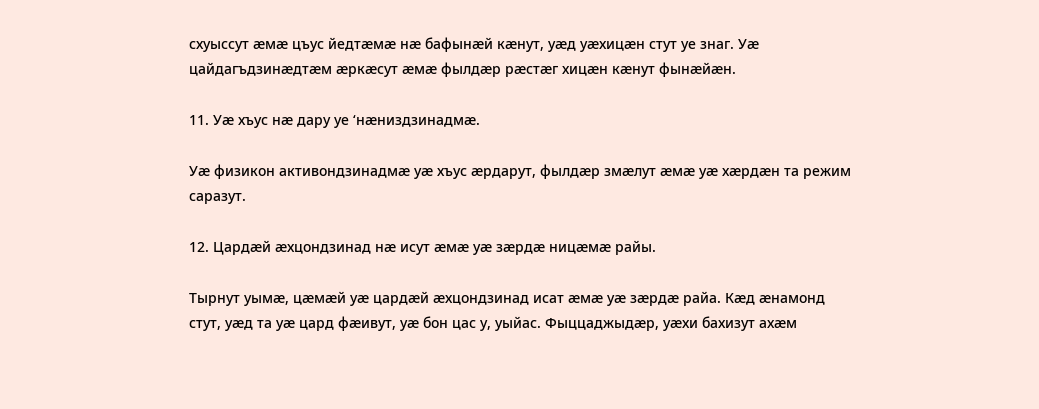схуыссут æмæ цъус йедтæмæ нæ бафынæй кæнут, уæд уæхицæн стут уе знаг. Уæ цайдагъдзинæдтæм æркæсут æмæ фылдæр рæстæг хицæн кæнут фынæйæн.

11. Уæ хъус нæ дару уе ‘нæниздзинадмæ.

Уæ физикон активондзинадмæ уæ хъус æрдарут, фылдæр змæлут æмæ уæ хæрдæн та режим саразут.

12. Цардæй æхцондзинад нæ исут æмæ уæ зæрдæ ницæмæ райы.

Тырнут уымæ, цæмæй уæ цардæй æхцондзинад исат æмæ уæ зæрдæ райа. Кæд æнамонд стут, уæд та уæ цард фæивут, уæ бон цас у, уыйас. Фыццаджыдæр, уæхи бахизут ахæм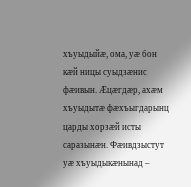хъуыдыйæ, ома, уæ бон кæй ницы суыдзæнис фæивын. Æцæгдæр, ахæм хъуыдытæ фæхъыгдарынц царды хорзæй исты саразынæн. Фæивдзыстут уæ хъуыдыкæнынад –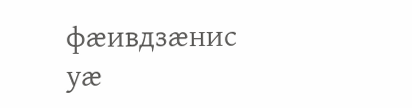фæивдзæнис уæ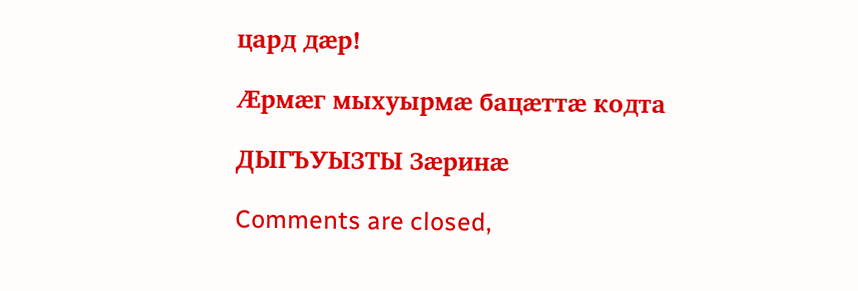цард дæр!

Æрмæг мыхуырмæ бацæттæ кодта

ДЫГЪУЫЗТЫ Зæринæ

Comments are closed,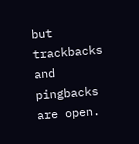but trackbacks and pingbacks are open.